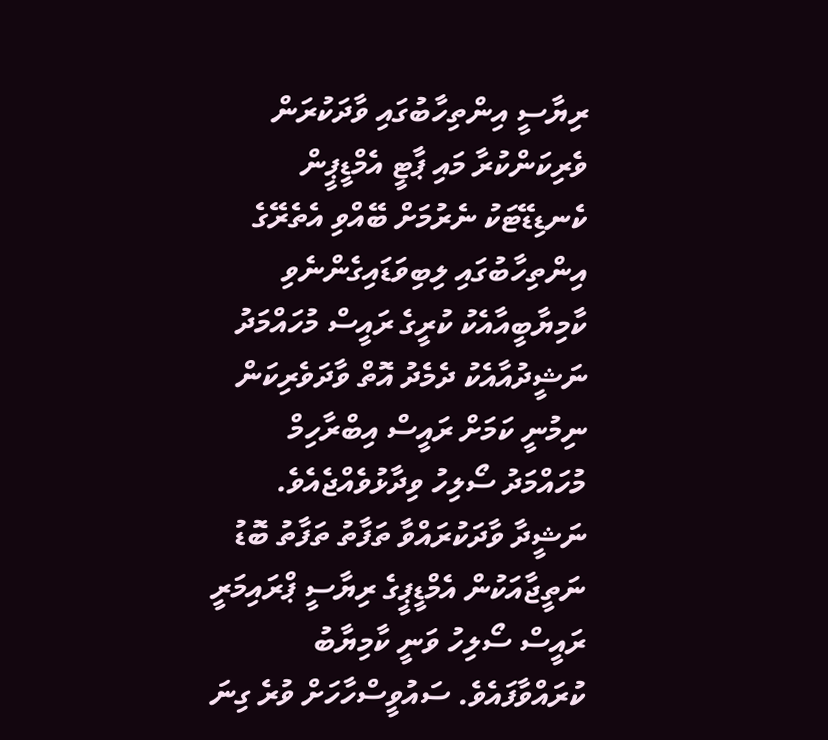ރިޔާސީ އިންތިހާބުގައި ވާދަކުރަން ވެރިކަންކުރާ މައި ޕާޓީ އެމްޑީޕީން ކެނޑިޑޭޓަކު ނެރުމަށް ބޭއްވި އެތެރޭގެ އިންތިހާބުގައި ލިބިވަޑައިގެންނެވި ކާމިޔާބީއާއެކު ކުރީގެ ރައީސް މުހައްމަދު ނަޝީދުއާއެކު ދެމެދު އޮތް ވާދަވެރިކަން ނިމުނީ ކަމަށް ރައީސް އިބްރާހިމް މުހައްމަދު ސޯލިހު ވިދާޅުވެއްޖެއެވެ.
ނަޝީދާ ވާދަކުރައްވާ ތަފާތު ތަފާތު ބޮޑު ނަތީޖާއަކުން އެމްޑީޕީގެ ރިޔާސީ ޕްރައިމަރީ ރައީސް ސޯލިހު ވަނީ ކާމިޔާބު ކުރައްވާފައެވެ. ސައުވީސްހާހަށް ވުރެ ގިނަ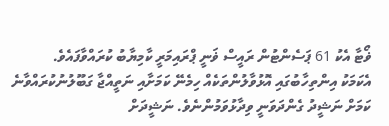ޥޯޓާ އެކު 61 ޕަސެންޓުން ރައީސް ޥަނީ ޕްރައިމަރީ ކާމިޔާބު ކުރައްވާފައެވެ.
އެކަމަކު އިންތިހާބުގައި އޮޅުވާލުންތަކެއް ހިމެނޭ ކަމަށާއި ނަތީއްޖާ ގަބޫލުނުކުރައްވާނެ ކަމަށް ނަޝީދު ގެންދަވަނީ ވިދާޅުވަމުންނެވެ. ނަޝީދަށް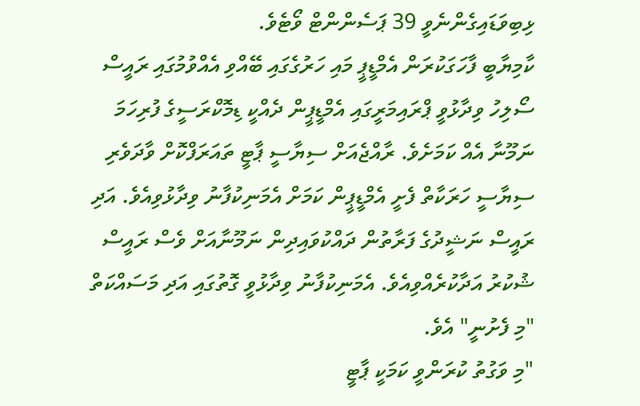ޅިބިވަޑައިގެންނެވީ 39 ޕަސެންންޓް ވޯޓެވެ.
ކާމިޔާބީ ފާހަގަކުރަން އެމްޑީޕީ މައި ހަރުގެގައި ބޭއްވި އެއްވުމުގައި ރައީސް ސޯލިހު ވިދާޅުވީ ޕްރައިމަރީގައި އެމްޑީޕީން ދެއްކީ ޑިމޮކްރަސީގެ ފުރިހަމަ ނަމޫނާ އެއް ކަމަށެވެ. ރާއްޖެއަށް ސިޔާސީ ޕާޓީ ތައަރަފްކޮށް ވާދަވެރި ސިޔާސީ ހަރަކާތް ފެށީ އެމްޑީޕީން ކަމަށް އެމަނިކުފާނު ވިދާޅުވިއެވެ. އަދި ރައީސް ނަޝީދުގެ ފަރާތުން ދައްކުވައިދިން ނަމޫނާއަށް ވެސް ރައީސް ޝުކުރު އަދާކުރެއްވިއެވެ. އެމަނިކުފާނު ވިދާޅުވީ ގޮތުގައި އަދި މަސައްކަތް "މި ފެށުނީ" އެވެ.
"މި ވަގުތު ކުރަންވީ ކަމަކީ ޕާޓީ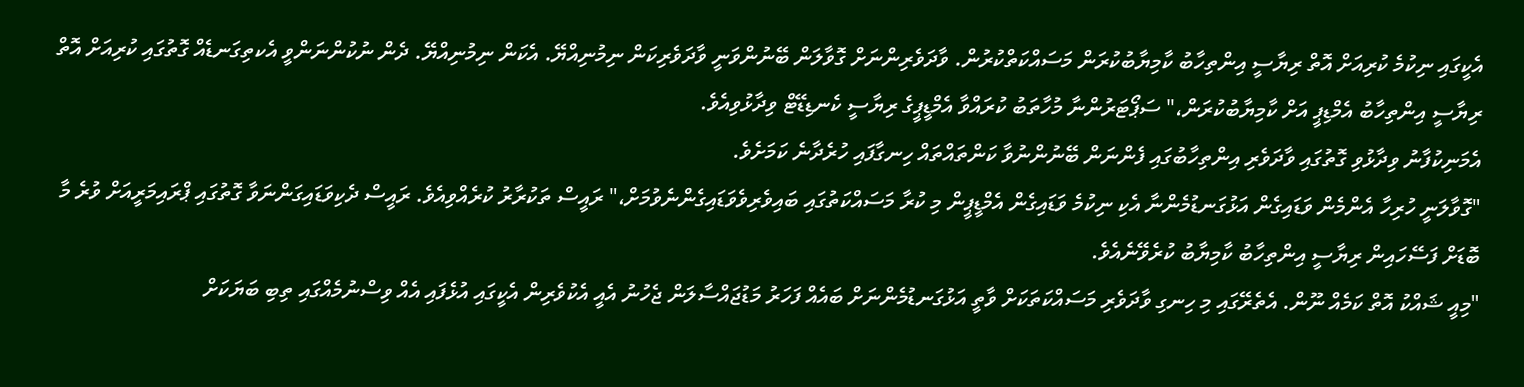އެކީގައި ނިކުމެ ކުރިއަށް އޮތް ރިޔާސީ އިންތިހާބު ކާމިޔާބުކުރަން މަސައްކަތްކުރުން. ވާދަވެރިންނަށް ގޮވާލަން ބޭނުންވަނީ ވާދަވެރިކަން ނިމުނިއްޔޭ. އެކަން ނިމުނިއްޔޭ. ދެން ނުކުންނަންވީ އެކތިގަނޑެއް ގޮތުގައި ކުރިއަށް އޮތް ރިޔާސީ އިންތިހާބު އެމްޑިޕީ އަށް ކާމިޔާބުކުރަން،" ސަޕޯޓަރުންނާ މުހާތަބު ކުރައްވާ އެމްޑީޕީގެ ރިޔާސީ ކެނޑިޑޭޓް ވިދާޅުވިއެވެ.
އެމަނިކުފާނު ވިދާޅުވި ގޮތުގައި ވާދަވެރި އިންތިހާބުގައި ފެންނަން ބޭނުންނުވާ ކަންތައްތައް ހިނގާފައި ހުރެދާނެ ކަމަށެވެ.
"ގޮވާލަނީ ހުރިހާ އެންމެން ވަޑައިގެން އަޅުގަނޑުމެންނާ އެކި ނިކުމެ ވަޑައިގެން އެމްޑީޕީން މި ކުރާ މަސައްކަތުގައި ބައިވެރިވެވަޑައިގެންނެވުމަށް،" ރައީސް ތަކުރާރު ކުރެއްވިއެވެ. ރައީސް ދެކިވަޑައިގަންނަވާ ގޮތުގައި ޕްރައިމަރީއަށް ވުރެ މާ ބޮޑަށް ފަސޭހައިން ރިޔާސީ އިންތިހާބު ކާމިޔާބު ކުރެވޭނެއެވެ.
"މިއީ ޝައްކު އޮތް ކަމެއް ނޫން. އެތެރޭގައި މި ހިނގި ވާދަވެރި މަސައްކަތަކަށް ވާތީ އަޅުގަނޑުމެންނަށް ބައެއް ފަހަރު މަޑުޖައްސާލަން ޖެހުނު އެއީ އެކުވެރިން އެކީގައި އުޅެފައި އެއް ވިސްނުމެއްގައި ތިބި ބަޔަކަށް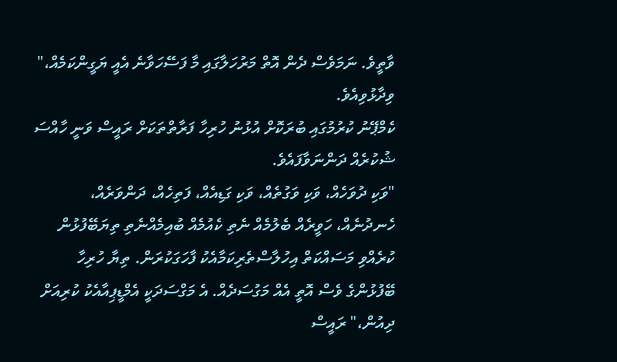ވާތީވެ. ނަމަވެސް ދެން އޮތް މަރުހަލާގައި މާ ފަސޭހަވާނެ އެއީ ޔަގީންކަމެއް،" ވިދާޅުވިއެވެ.
ކެމްޕޭނު ކުރުމުގައި ބުރަކޮށް އުޅުނު ހުރިހާ ފަރާތްތަކަށް ރައީސް ވަނީ ހާއްސަ ޝުކުރެއް ދަންނަވާފައެވެ.
"ވަކި ދުވަހެއް، ވަކި ވަގުތެއް، ވަކި ގަޑިއެއް، ފަތިހެއް، ދަންވަރެއް، ހެނދުނެއް، ހަވީރެއް ބެލުމެއް ނެތި ކެއުމެއް ބުއިމެއްނެތި ތިޔަބޭފުޅުން ކުރެއްވި މަސައްކަތް އިހުލާސްތެރިކަމާއެކު ފާހަގަކުރަން. ތިޔާ ހުރިހާ ބޭފުޅުންގެ ވެސް އޮތީ އެއް މަގުސަދެއް. އެ މަގްސަދަކީ އެމްޑީޕިއާއެކު ކުރިއަށް ދިއުން،" ރައީސް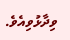ވިދާޅުވިއެވެ.